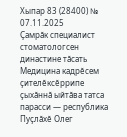Хыпар 83 (28400) № 07.11.2025
Çамрăк специалист стоматологсен династине тăсать
Медицина кадрĕсем çителĕксĕррипе çыхăннă ыйтăва татса парасси — республика Пуçлăхĕ Олег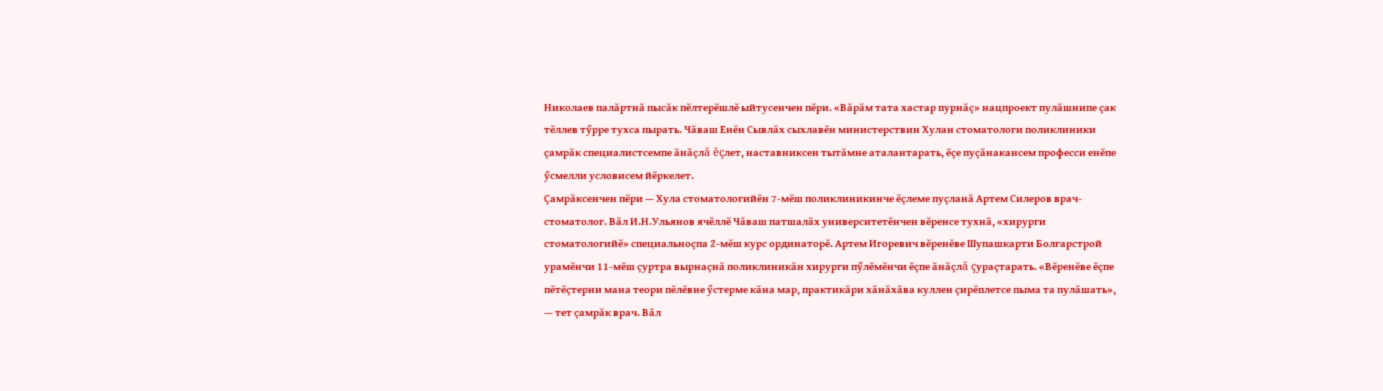Николаев палăртнă пысăк пĕлтерĕшлĕ ыйтусенчен пĕри. «Вăрăм тата хастар пурнăç» нацпроект пулăшнипе çак тĕллев тӳрре тухса пырать. Чăваш Енĕн Сывлăх сыхлавĕн министерствин Хулан стоматологи поликлиники çамрăк специалистсемпе ăнăçлă ĕçлет, наставниксен тытăмне аталантарать, ĕçе пуçăнакансем професси енĕпе ӳсмелли условисем йĕркелет.
Çамрăксенчен пĕри — Хула стоматологийĕн 7-мĕш поликлиникинче ĕçлеме пуçланă Артем Силеров врач-стоматолог. Вăл И.Н.Ульянов ячĕллĕ Чăваш патшалăх университетĕнчен вĕренсе тухнă, «хирурги стоматологийĕ» специальноçпа 2-мĕш курс ординаторĕ. Артем Игоревич вĕренĕве Шупашкарти Болгарстрой урамĕнчи 11-мĕш çуртра вырнаçнă поликлиникăн хирурги пӳлĕмĕнчи ĕçпе ăнăçлă çураçтарать. «Вĕренĕве ĕçпе пĕтĕçтерни мана теори пĕлĕвне ӳстерме кăна мар, практикăри хăнăхăва куллен çирĕплетсе пыма та пулăшать», — тет çамрăк врач. Вăл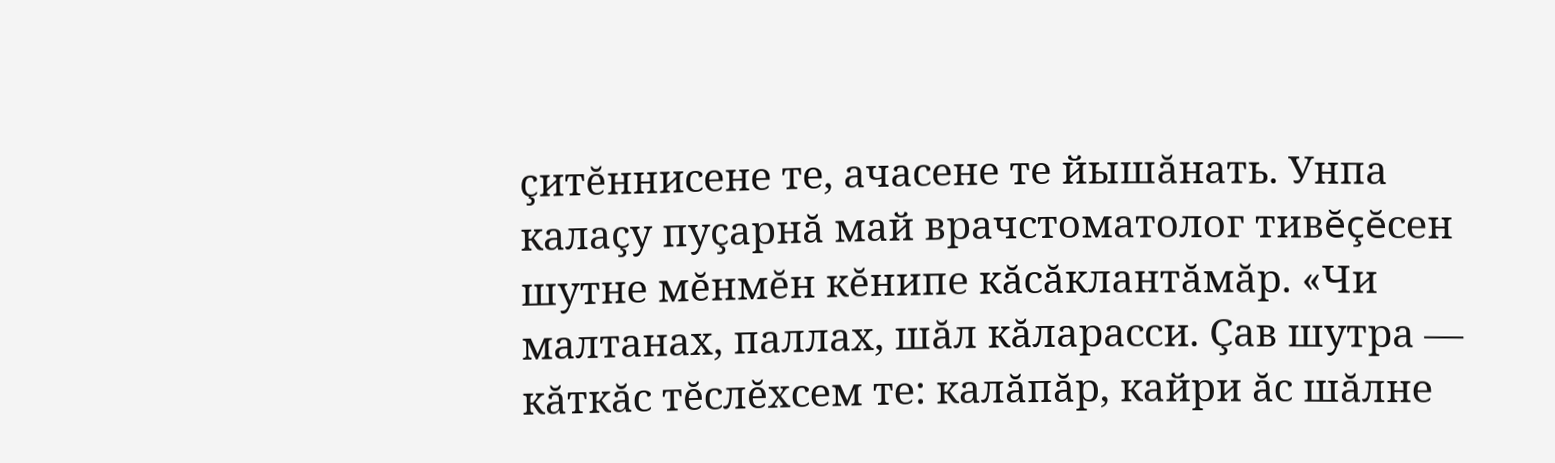çитĕннисене те, ачасене те йышăнать. Унпа калаçу пуçарнă май врачстоматолог тивĕçĕсен шутне мĕнмĕн кĕнипе кăсăклантăмăр. «Чи малтанах, паллах, шăл кăларасси. Çав шутра — кăткăс тĕслĕхсем те: калăпăр, кайри ăс шăлне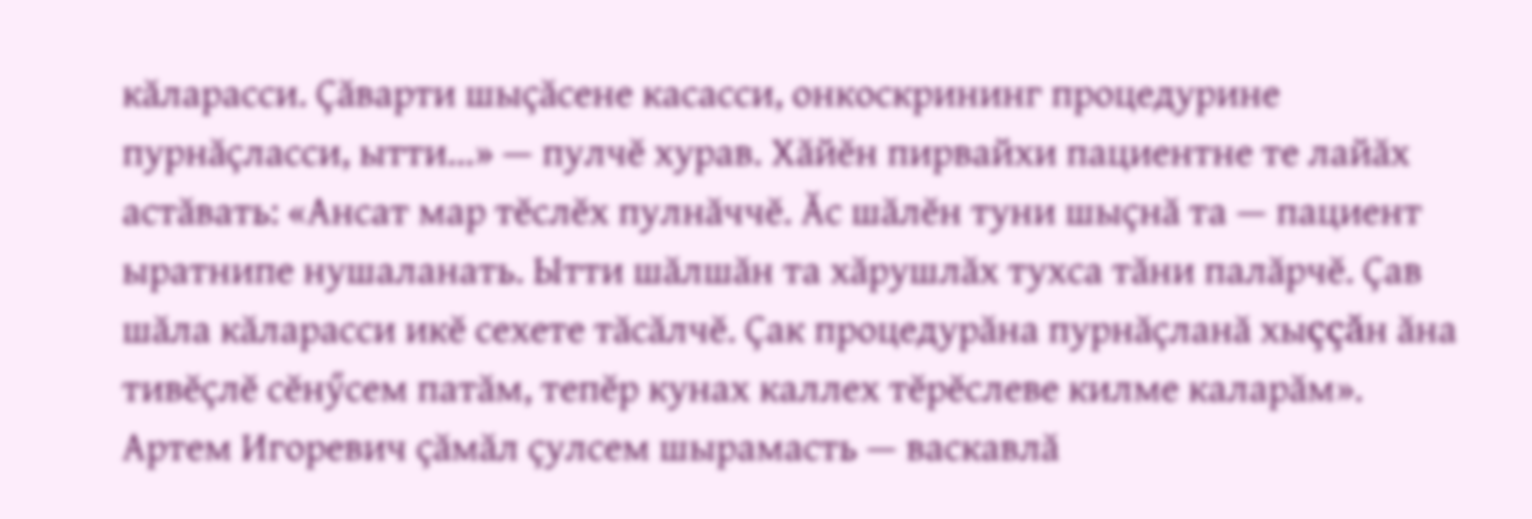кăларасси. Çăварти шыçăсене касасси, онкоскрининг процедурине пурнăçласси, ытти...» — пулчĕ хурав. Хăйĕн пирвайхи пациентне те лайăх астăвать: «Ансат мар тĕслĕх пулнăччĕ. Ăс шăлĕн туни шыçнă та — пациент ыратнипе нушаланать. Ытти шăлшăн та хăрушлăх тухса тăни палăрчĕ. Çав шăла кăларасси икĕ сехете тăсăлчĕ. Çак процедурăна пурнăçланă хыççăн ăна тивĕçлĕ сĕнӳсем патăм, тепĕр кунах каллех тĕрĕслеве килме каларăм». Артем Игоревич çăмăл çулсем шырамасть — васкавлă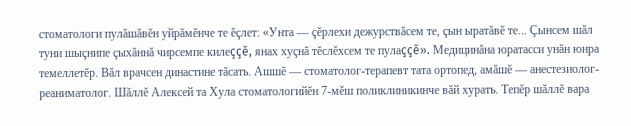стоматологи пулăшăвĕн уйрăмĕнче те ĕçлет: «Унта — çĕрлехи дежурствăсем те, çын ыратăвĕ те... Çынсем шăл туни шыçнипе çыхăннă чирсемпе килеççĕ, янах хуçнă тĕслĕхсем те пулаççĕ». Медицинăна юратасси унăн юнра темеллетĕр. Вăл врачсен династине тăсать. Ашшĕ — стоматолог-терапевт тата ортопед, амăшĕ — анестезиолог-реаниматолог. Шăллĕ Алексей та Хула стоматологийĕн 7-мĕш поликлиникинче вăй хурать. Тепĕр шăллĕ вара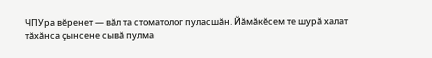ЧПУра вĕренет — вăл та стоматолог пуласшăн. Йăмăкĕсем те шурă халат тăхăнса çынсене сывă пулма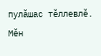пулăшас тĕллевлĕ. Мĕн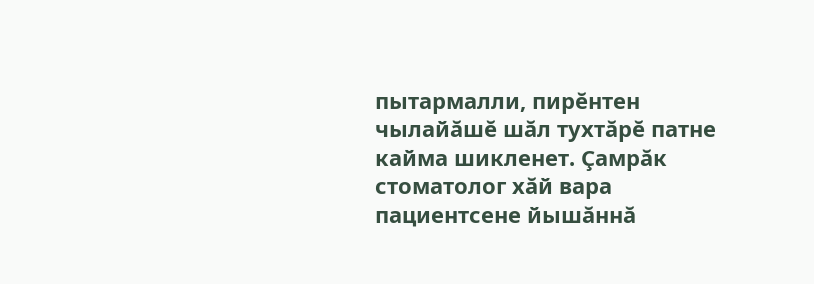пытармалли, пирĕнтен чылайăшĕ шăл тухтăрĕ патне кайма шикленет. Çамрăк стоматолог хăй вара пациентсене йышăннă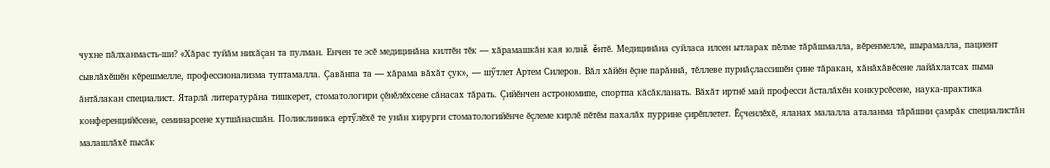чухне пăлханмасть-ши? «Хăрас туйăм нихăçан та пулман. Енчен те эсĕ медицинăна килтĕн тĕк — хăрамашкăн кая юлнă ĕнтĕ. Медицинăна суйласа илсен ытларах пĕлме тăрăшмалла, вĕренмелле, шырамалла, пациент сывлăхĕшĕн кĕрешмелле, профессионализма туптамалла. Çавăнпа та — хăрама вăхăт çук», — шӳтлет Артем Силеров. Вăл хăйĕн ĕçне парăннă, тĕллеве пурнăçлассишĕн çине тăракан, хăнăхăвĕсене лайăхлатсах пыма ăнтăлакан специалист. Ятарлă литературăна тишкерет, стоматологири çĕнĕлĕхсене сăнасах тăрать. Çийĕнчен астрономипе, спортпа кăсăкланать. Вăхăт иртнĕ май професси ăсталăхĕн конкурсĕсене, наука-практика конференцийĕсене, семинарсене хутшăнасшăн. Поликлиника ертӳлĕхĕ те унăн хирурги стоматологийĕнче ĕçлеме кирлĕ пĕтĕм пахалăх пуррине çирĕплетет. Ĕçченлĕхĕ, яланах малалла аталанма тăрăшни çамрăк специалистăн малашлăхĕ пысăк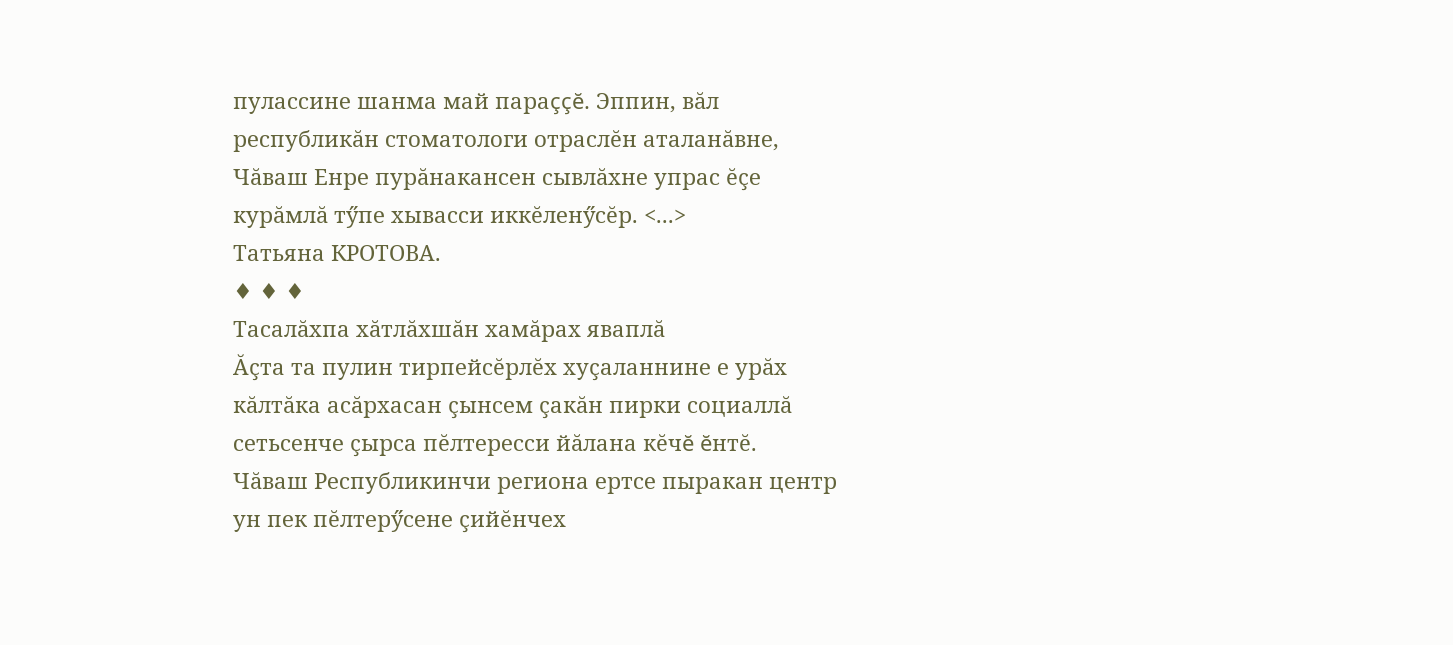пулассине шанма май параççĕ. Эппин, вăл республикăн стоматологи отраслĕн аталанăвне, Чăваш Енре пурăнакансен сывлăхне упрас ĕçе курăмлă тӳпе хывасси иккĕленӳсĕр. <...>
Татьяна КРОТОВА.
♦ ♦ ♦
Тасалăхпа хăтлăхшăн хамăрах яваплă
Ăçта та пулин тирпейсĕрлĕх хуçаланнине е урăх кăлтăка асăрхасан çынсем çакăн пирки социаллă сетьсенче çырса пĕлтересси йăлана кĕчĕ ĕнтĕ. Чăваш Республикинчи региона ертсе пыракан центр ун пек пĕлтерӳсене çийĕнчех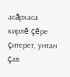асăрхаса кирлĕ çĕре çитерет, унтан çав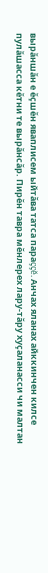вырăншăн е ĕçшĕн яваплисем ыйтăва татса параççĕ. Анчах яланах айккинчен килсе пулăшасса кĕтни те вырăнсăр. Пирĕн тавра мĕнлерех лару-тăру хуçаланасси чи малтан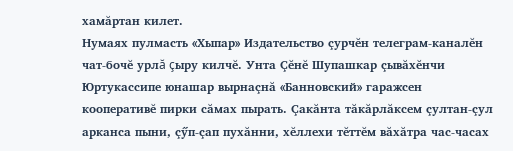хамăртан килет.
Нумаях пулмасть «Хыпар» Издательство çурчĕн телеграм-каналĕн чат-бочĕ урлă çыру килчĕ. Унта Çĕнĕ Шупашкар çывăхĕнчи Юртукассипе юнашар вырнаçнă «Банновский» гаражсен кооперативĕ пирки сăмах пырать. Çакăнта тăкăрлăксем çултан-çул арканса пыни, çӳп-çап пухăнни, хĕллехи тĕттĕм вăхăтра час-часах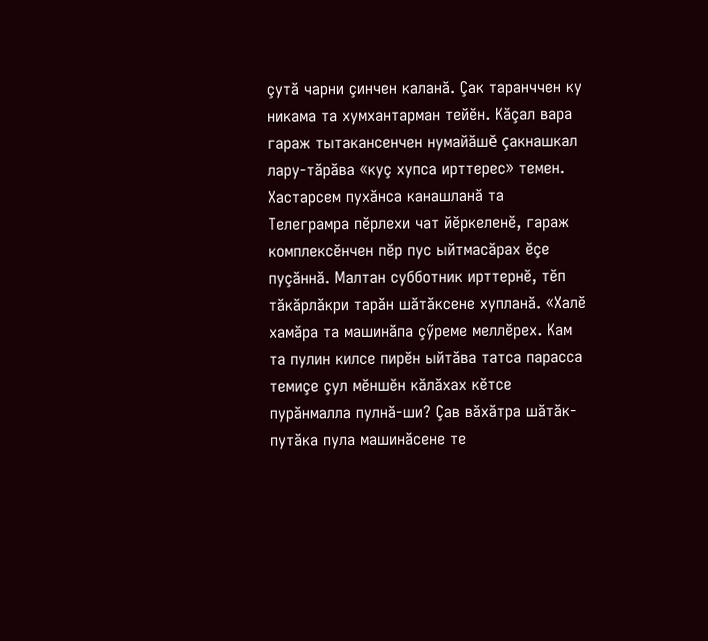çутă чарни çинчен каланă. Çак таранччен ку никама та хумхантарман тейĕн. Кăçал вара гараж тытакансенчен нумайăшĕ çакнашкал лару-тăрăва «куç хупса ирттерес» темен. Хастарсем пухăнса канашланă та Телеграмра пĕрлехи чат йĕркеленĕ, гараж комплексĕнчен пĕр пус ыйтмасăрах ĕçе пуçăннă. Малтан субботник ирттернĕ, тĕп тăкăрлăкри тарăн шăтăксене хупланă. «Халĕ хамăра та машинăпа çӳреме меллĕрех. Кам та пулин килсе пирĕн ыйтăва татса парасса темиçе çул мĕншĕн кăлăхах кĕтсе пурăнмалла пулнă-ши? Çав вăхăтра шăтăк-путăка пула машинăсене те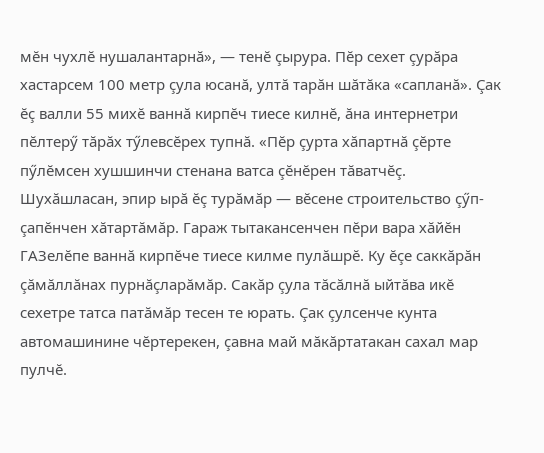мĕн чухлĕ нушалантарнă», — тенĕ çырура. Пĕр сехет çурăра хастарсем 100 метр çула юсанă, ултă тарăн шăтăка «сапланă». Çак ĕç валли 55 михĕ ваннă кирпĕч тиесе килнĕ, ăна интернетри пĕлтерӳ тăрăх тӳлевсĕрех тупнă. «Пĕр çурта хăпартнă çĕрте пӳлĕмсен хушшинчи стенана ватса çĕнĕрен тăватчĕç. Шухăшласан, эпир ырă ĕç турăмăр — вĕсене строительство çӳп-çапĕнчен хăтартăмăр. Гараж тытакансенчен пĕри вара хăйĕн ГАЗелĕпе ваннă кирпĕче тиесе килме пулăшрĕ. Ку ĕçе саккăрăн çăмăллăнах пурнăçларăмăр. Сакăр çула тăсăлнă ыйтăва икĕ сехетре татса патăмăр тесен те юрать. Çак çулсенче кунта автомашинине чĕртерекен, çавна май мăкăртатакан сахал мар пулчĕ.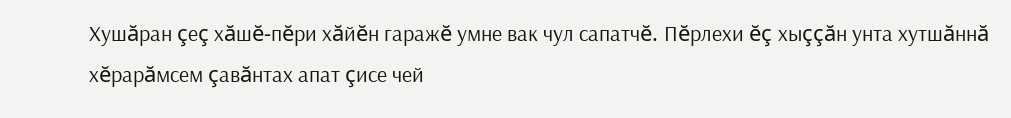Хушăран çеç хăшĕ-пĕри хăйĕн гаражĕ умне вак чул сапатчĕ. Пĕрлехи ĕç хыççăн унта хутшăннă хĕрарăмсем çавăнтах апат çисе чей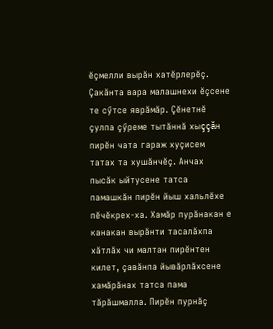ĕçмелли вырăн хатĕрлерĕç. Çакăнта вара малашнехи ĕçсене те сӳтсе яврăмăр. Çĕнетнĕ çулпа çӳреме тытăннă хыççăн пирĕн чата гараж хуçисем татах та хушăнчĕç. Анчах пысăк ыйтусене татса памашкăн пирĕн йыш хальлĕхе пĕчĕкрех-ха. Хамăр пурăнакан е канакан вырăнти тасалăхпа хăтлăх чи малтан пирĕнтен килет, çавăнпа йывăрлăхсене хамăрăнах татса пама тăрăшмалла. Пирĕн пурнăç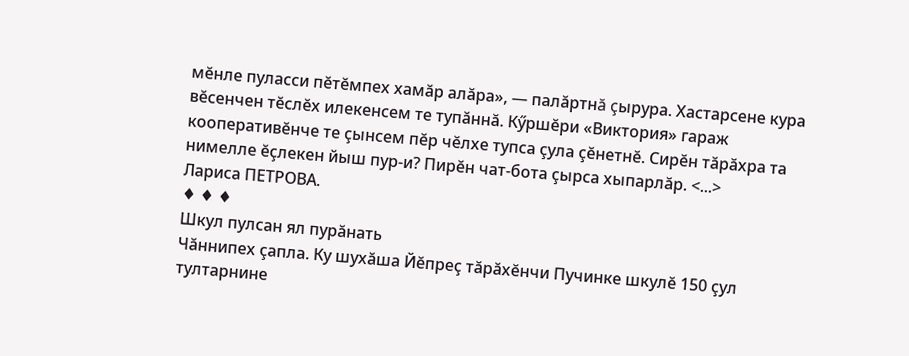мĕнле пуласси пĕтĕмпех хамăр алăра», — палăртнă çырура. Хастарсене кура вĕсенчен тĕслĕх илекенсем те тупăннă. Кӳршĕри «Виктория» гараж кооперативĕнче те çынсем пĕр чĕлхе тупса çула çĕнетнĕ. Сирĕн тăрăхра та нимелле ĕçлекен йыш пур-и? Пирĕн чат-бота çырса хыпарлăр. <...>
Лариса ПЕТРОВА.
♦ ♦ ♦
Шкул пулсан ял пурăнать
Чăннипех çапла. Ку шухăша Йĕпреç тăрăхĕнчи Пучинке шкулĕ 150 çул тултарнине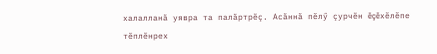халалланă уявра та палăртрĕç. Асăннă пĕлӳ çурчĕн ĕçĕхĕлĕпе тĕплĕнрех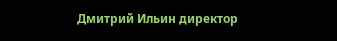Дмитрий Ильин директор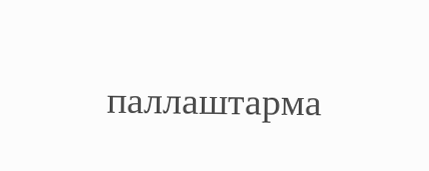паллаштарма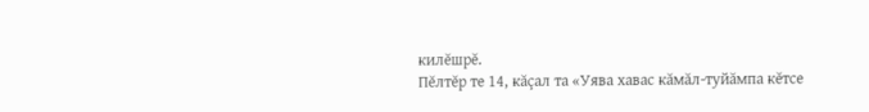килĕшрĕ.
Пĕлтĕр те 14, кăçал та «Уява хавас кăмăл-туйăмпа кĕтсе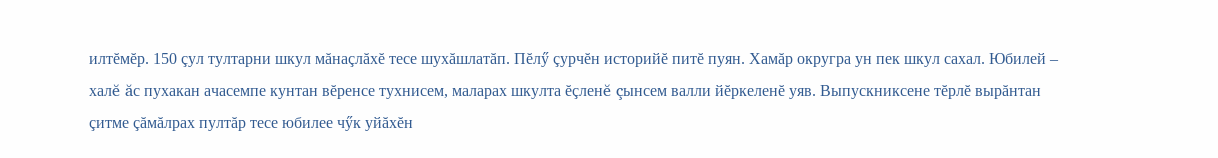илтĕмĕр. 150 çул тултарни шкул мăнаçлăхĕ тесе шухăшлатăп. Пĕлӳ çурчĕн историйĕ питĕ пуян. Хамăр округра ун пек шкул сахал. Юбилей – халĕ ăс пухакан ачасемпе кунтан вĕренсе тухнисем, маларах шкулта ĕçленĕ çынсем валли йĕркеленĕ уяв. Выпускниксене тĕрлĕ вырăнтан çитме çăмăлрах пултăр тесе юбилее чӳк уйăхĕн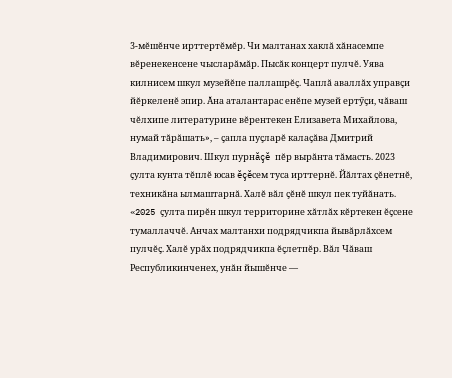3-мĕшĕнче ирттертĕмĕр. Чи малтанах хаклă хăнасемпе вĕренекенсене чысларăмăр. Пысăк концерт пулчĕ. Уява килнисем шкул музейĕпе паллашрĕç. Чаплă аваллăх управçи йĕркеленĕ эпир. Ăна аталантарас енĕпе музей ертӳçи, чăваш чĕлхипе литературине вĕрентекен Елизавета Михайлова, нумай тăрăшать», – çапла пуçларĕ калаçăва Дмитрий Владимирович. Шкул пурнăçĕ пĕр вырăнта тăмасть. 2023 çулта кунта тĕплĕ юсав ĕçĕсем туса ирттернĕ. Йăлтах çĕнетнĕ, техникăна ылмаштарнă. Халĕ вăл çĕнĕ шкул пек туйăнать. «2025 çулта пирĕн шкул территорине хăтлăх кĕртекен ĕçсене тумаллаччĕ. Анчах малтанхи подрядчикпа йывăрлăхсем пулчĕç. Халĕ урăх подрядчикпа ĕçлетпĕр. Вăл Чăваш Республикинченех, унăн йышĕнче —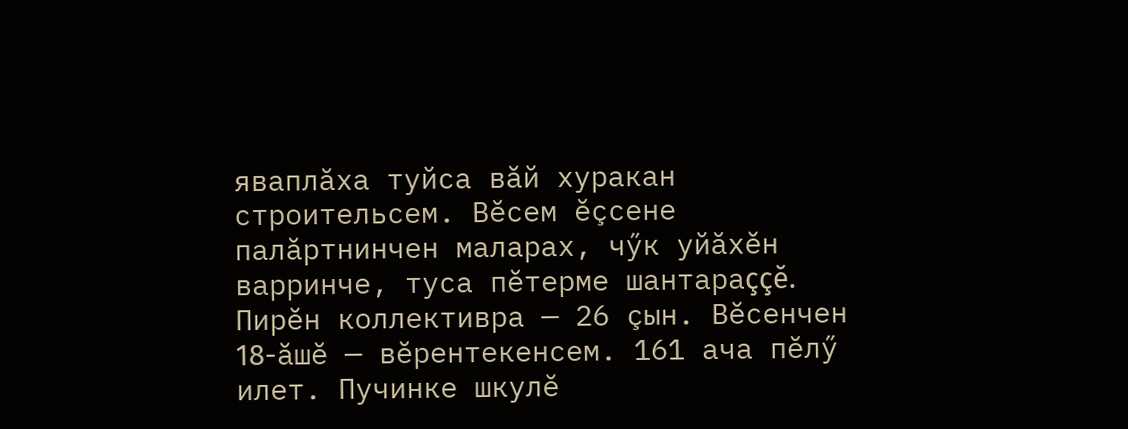яваплăха туйса вăй хуракан строительсем. Вĕсем ĕçсене палăртнинчен маларах, чӳк уйăхĕн варринче, туса пĕтерме шантараççĕ. Пирĕн коллективра — 26 çын. Вĕсенчен 18-ăшĕ — вĕрентекенсем. 161 ача пĕлӳ илет. Пучинке шкулĕ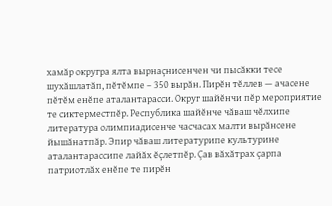хамăр округра ялта вырнаçнисенчен чи пысăкки тесе шухăшлатăп, пĕтĕмпе – 350 вырăн. Пирĕн тĕллев — ачасене пĕтĕм енĕпе аталантарасси. Округ шайĕнчи пĕр мероприятие те сиктерместпĕр. Республика шайĕнче чăваш чĕлхипе литература олимпиадисенче часчасах малти вырăнсене йышăнатпăр. Эпир чăваш литературипе культурине аталантарассипе лайăх ĕçлетпĕр. Çав вăхăтрах çарпа патриотлăх енĕпе те пирĕн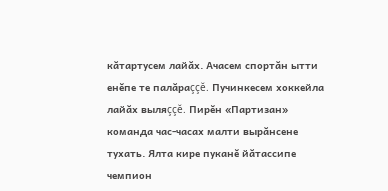кăтартусем лайăх. Ачасем спортăн ытти енĕпе те палăраççĕ. Пучинкесем хоккейла лайăх выляççĕ. Пирĕн «Партизан» команда час-часах малти вырăнсене тухать. Ялта кире пуканĕ йăтассипе чемпион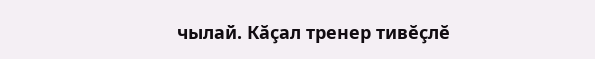чылай. Кăçал тренер тивĕçлĕ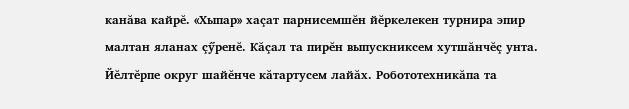канăва кайрĕ. «Хыпар» хаçат парнисемшĕн йĕркелекен турнира эпир малтан яланах çӳренĕ. Кăçал та пирĕн выпускниксем хутшăнчĕç унта. Йĕлтĕрпе округ шайĕнче кăтартусем лайăх. Робототехникăпа та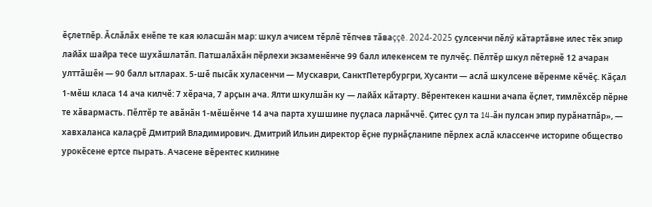ĕçлетпĕр. Ăслăлăх енĕпе те кая юласшăн мар: шкул ачисем тĕрлĕ тĕпчев тăваççĕ. 2024-2025 çулсенчи пĕлӳ кăтартăвне илес тĕк эпир лайăх шайра тесе шухăшлатăп. Патшалăхăн пĕрлехи экзаменĕнче 99 балл илекенсем те пулчĕç. Пĕлтĕр шкул пĕтернĕ 12 ачаран улттăшĕн — 90 балл ытларах. 5-шĕ пысăк хуласенчи — Мускаври, СанктПетербургри, Хусанти — аслă шкулсене вĕренме кĕчĕç. Кăçал 1-мĕш класа 14 ача килчĕ: 7 хĕрача, 7 арçын ача. Ялти шкулшăн ку — лайăх кăтарту. Вĕрентекен кашни ачапа ĕçлет, тимлĕхсĕр пĕрне те хăвармасть. Пĕлтĕр те авăнăн 1-мĕшĕнче 14 ача парта хушшине пуçласа ларнăччĕ. Çитес çул та 14-ăн пулсан эпир пурăнатпăр», — хавхаланса калаçрĕ Дмитрий Владимирович. Дмитрий Ильин директор ĕçне пурнăçланипе пĕрлех аслă классенче историпе общество урокĕсене ертсе пырать. Ачасене вĕрентес килнине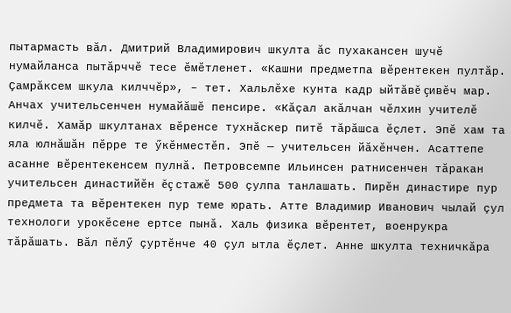пытармасть вăл. Дмитрий Владимирович шкулта ăс пухакансен шучĕ нумайланса пытăрччĕ тесе ĕмĕтленет. «Кашни предметпа вĕрентекен пултăр. Çамрăксем шкула килччĕр», – тет. Хальлĕхе кунта кадр ыйтăвĕ çивĕч мар. Анчах учительсенчен нумайăшĕ пенсире. «Кăçал акăлчан чĕлхин учителĕ килчĕ. Хамăр шкултанах вĕренсе тухнăскер питĕ тăрăшса ĕçлет. Эпĕ хам та яла юлнăшăн пĕрре те ӳкĕнместĕп. Эпĕ — учительсен йăхĕнчен. Асаттепе асанне вĕрентекенсем пулнă. Петровсемпе Ильинсен ратнисенчен тăракан учительсен династийĕн ĕç стажĕ 500 çулпа танлашать. Пирĕн династире пур предмета та вĕрентекен пур теме юрать. Атте Владимир Иванович чылай çул технологи урокĕсене ертсе пынă. Халь физика вĕрентет, военрукра тăрăшать. Вăл пĕлӳ çуртĕнче 40 çул ытла ĕçлет. Анне шкулта техничкăра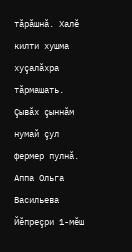тăрăшнă. Халĕ килти хушма хуçалăхра тăрмашать. Çывăх çыннăм нумай çул фермер пулнă. Аппа Ольга Васильева Йĕпреçри 1-мĕш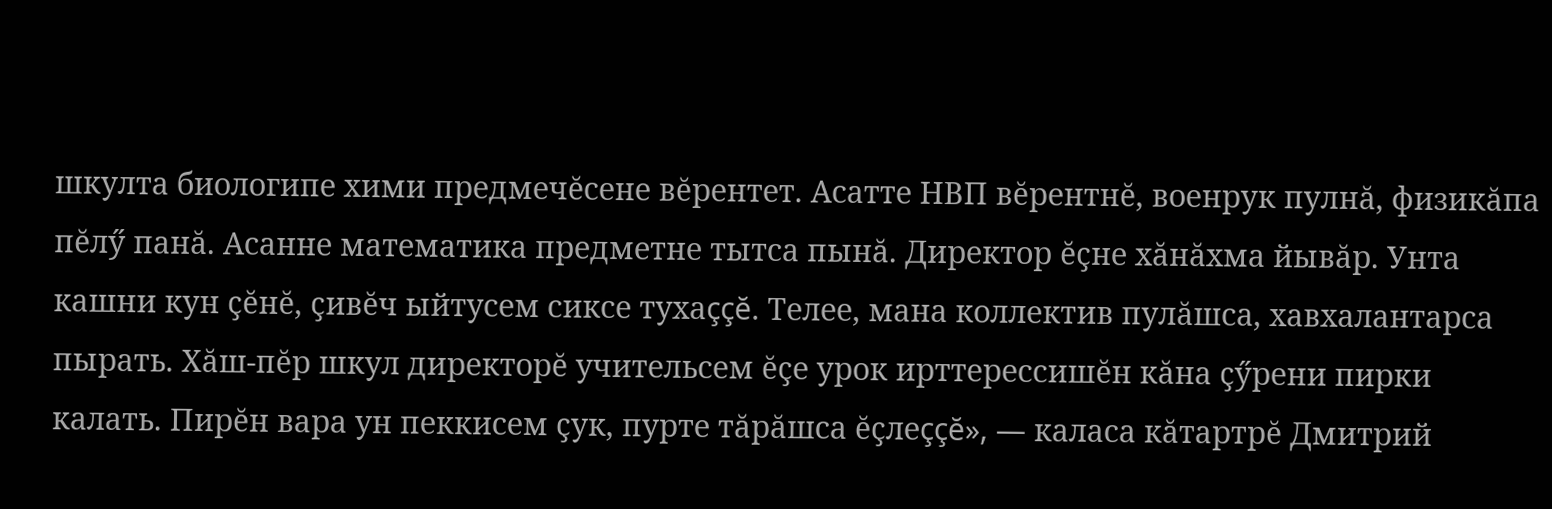шкулта биологипе хими предмечĕсене вĕрентет. Асатте НВП вĕрентнĕ, военрук пулнă, физикăпа пĕлӳ панă. Асанне математика предметне тытса пынă. Директор ĕçне хăнăхма йывăр. Унта кашни кун çĕнĕ, çивĕч ыйтусем сиксе тухаççĕ. Телее, мана коллектив пулăшса, хавхалантарса пырать. Хăш-пĕр шкул директорĕ учительсем ĕçе урок ирттерессишĕн кăна çӳрени пирки калать. Пирĕн вара ун пеккисем çук, пурте тăрăшса ĕçлеççĕ», — каласа кăтартрĕ Дмитрий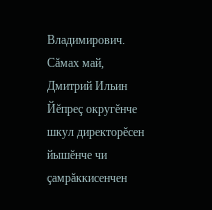Владимирович. Сăмах май, Дмитрий Ильин Йĕпреç округĕнче шкул директорĕсен йышĕнче чи çамрăккисенчен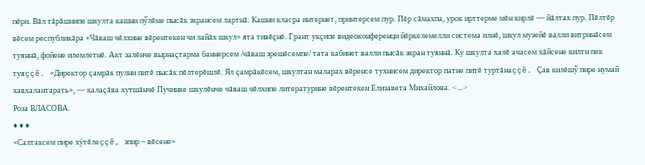пĕри. Вăл тăрăшнипе шкулта кашни пӳлĕме пысăк экрансем лартнă. Кашни класра интернет, принтерсем пур. Пĕр сăмахпа, урок ирттерме мĕн кирлĕ — йăлтах пур. Пĕлтĕр вĕсем республикăра «Чăваш чĕлхине вĕрентекен чи лайăх шкул» ята тивĕçнĕ. Грант укçипе видеоконференци йĕркелемелли система илнĕ, шкул музейĕ валли витринăсем туяннă, фойене илемлетнĕ. Акт залĕнче вырнаçтарма баннерсем /чăваш эрешĕсемпе/ тата кабинет валли пысăк экран туяннă. Ку шкулта халĕ ачасем хăйсене килти пек туяççĕ. «Директор çамрăк пулни питĕ пысăк пĕлтерĕшлĕ. Ял çамрăкĕсем, шкултан маларах вĕренсе тухнисем директор патне питĕ туртăнаççĕ. Çав килĕшӳ пире нумай хавхалантарать», — калаçăва хутшăнчĕ Пучинке шкулĕнче чăваш чĕлхипе литературине вĕрентекен Елизавета Михайлова. <...>
Роза ВЛАСОВА.
♦ ♦ ♦
«Салтаксем пире хÿтĕлеççĕ, эпир – вĕсене»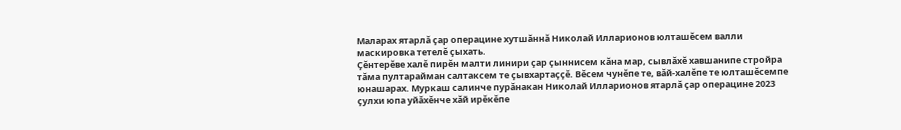Маларах ятарлă çар операцине хутшăннă Николай Илларионов юлташĕсем валли маскировка тетелĕ çыхать.
Çĕнтерĕве халĕ пирĕн малти линири çар çыннисем кăна мар, сывлăхĕ хавшанипе стройра тăма пултарайман салтаксем те çывхартаççĕ. Вĕсем чунĕпе те, вăй-халĕпе те юлташĕсемпе юнашарах. Муркаш салинче пурăнакан Николай Илларионов ятарлă çар операцине 2023 çулхи юпа уйăхĕнче хăй ирĕкĕпе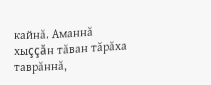кайнă. Аманнă хыççăн тăван тăрăха таврăннă,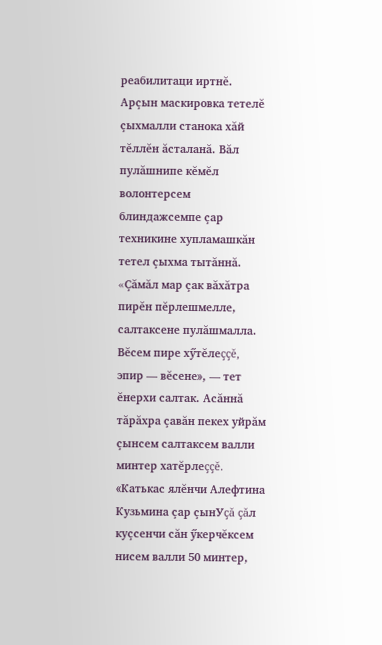реабилитаци иртнĕ. Арçын маскировка тетелĕ çыхмалли станока хăй тĕллĕн ăсталанă. Вăл пулăшнипе кĕмĕл волонтерсем блиндажсемпе çар техникине хупламашкăн тетел çыхма тытăннă. «Çăмăл мар çак вăхăтра пирĕн пĕрлешмелле, салтаксене пулăшмалла. Вĕсем пире хӳтĕлеççĕ, эпир — вĕсене», — тет ĕнерхи салтак. Асăннă тăрăхра çавăн пекех уйрăм çынсем салтаксем валли минтер хатĕрлеççĕ. «Катькас ялĕнчи Алефтина Кузьмина çар çынУçă çăл куçсенчи сăн ӳкерчĕксем нисем валли 50 минтер,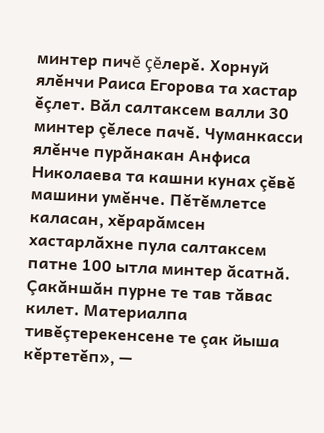минтер пичĕ çĕлерĕ. Хорнуй ялĕнчи Раиса Егорова та хастар ĕçлет. Вăл салтаксем валли 30 минтер çĕлесе пачĕ. Чуманкасси ялĕнче пурăнакан Анфиса Николаева та кашни кунах çĕвĕ машини умĕнче. Пĕтĕмлетсе каласан, хĕрарăмсен хастарлăхне пула салтаксем патне 100 ытла минтер ăсатнă. Çакăншăн пурне те тав тăвас килет. Материалпа тивĕçтерекенсене те çак йыша кĕртетĕп», —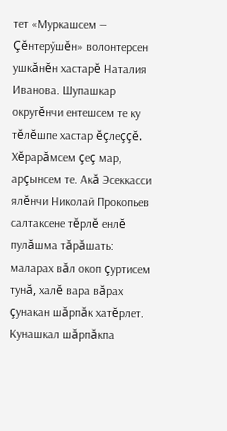тет «Муркашсем — Çĕнтерӳшĕн» волонтерсен ушкăнĕн хастарĕ Наталия Иванова. Шупашкар округĕнчи ентешсем те ку тĕлĕшпе хастар ĕçлеççĕ. Хĕрарăмсем çеç мар, арçынсем те. Акă Эсеккасси ялĕнчи Николай Прокопьев салтаксене тĕрлĕ енлĕ пулăшма тăрăшать: маларах вăл окоп çуртисем тунă, халĕ вара вăрах çунакан шăрпăк хатĕрлет. Кунашкал шăрпăкпа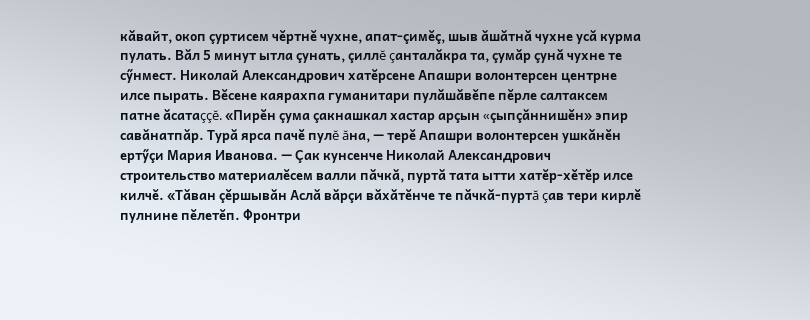кăвайт, окоп çуртисем чĕртнĕ чухне, апат-çимĕç, шыв ăшăтнă чухне усă курма пулать. Вăл 5 минут ытла çунать, çиллĕ çанталăкра та, çумăр çунă чухне те сӳнмест. Николай Александрович хатĕрсене Апашри волонтерсен центрне илсе пырать. Вĕсене каярахпа гуманитари пулăшăвĕпе пĕрле салтаксем патне ăсатаççĕ. «Пирĕн çума çакнашкал хастар арçын «çыпçăннишĕн» эпир савăнатпăр. Турă ярса пачĕ пулĕ ăна, — терĕ Апашри волонтерсен ушкăнĕн ертӳçи Мария Иванова. — Çак кунсенче Николай Александрович строительство материалĕсем валли пăчкă, пуртă тата ытти хатĕр-хĕтĕр илсе килчĕ. «Тăван çĕршывăн Аслă вăрçи вăхăтĕнче те пăчкă-пуртă çав тери кирлĕ пулнине пĕлетĕп. Фронтри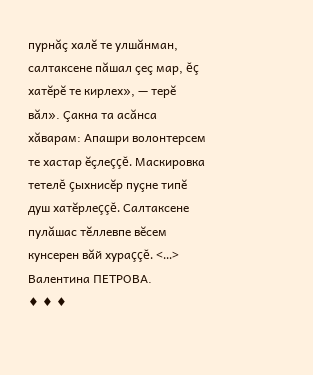пурнăç халĕ те улшăнман, салтаксене пăшал çеç мар, ĕç хатĕрĕ те кирлех», — терĕ вăл». Çакна та асăнса хăварам: Апашри волонтерсем те хастар ĕçлеççĕ. Маскировка тетелĕ çыхнисĕр пуçне типĕ душ хатĕрлеççĕ. Салтаксене пулăшас тĕллевпе вĕсем кунсерен вăй хураççĕ. <...>
Валентина ПЕТРОВА.
♦ ♦ ♦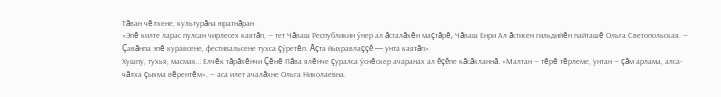Тăван чĕлхене, культурăна юратнăран
«Эпĕ килте ларас пулсан чирлесех каятăп, — тет Чăваш Республикин ӳнер ал ăсталăхĕн маçтăрĕ, Чăваш Енри Ал ăстисен гильдийĕн пайташĕ Ольга Светопольская. — Çавăнпа эпĕ куравсене, фестивальсене тухса çӳретĕп. Ăçта йыхравлаççĕ — унта каятăп».
Хушпу, тухья, масмак… Елчĕк тăрăхĕнчи Çĕнĕ Пăва ялĕнче çуралса ӳснĕскер ачаранах ал ĕçĕпе кăсăкланнă. «Малтан — тĕрĕ тĕрлеме, унтан — çăм арлама, алса-чăлха çыхма вĕрентĕм», — аса илет ачалăхне Ольга Николаевна.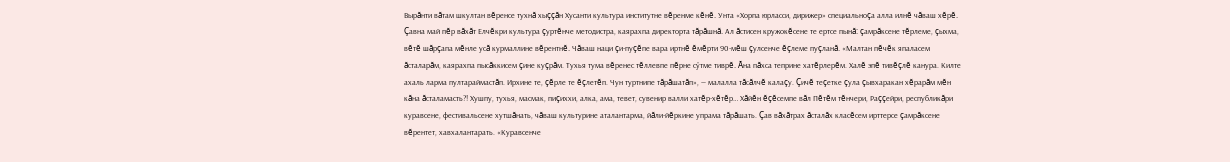Вырăнти вăтам шкултан вĕренсе тухнă хыççăн Хусанти культура институтне вĕренме кĕнĕ. Унта «Хорпа юрласси, дирижер» специальноçа алла илнĕ чăваш хĕрĕ. Çавна май пĕр вăхăт Елчĕкри культура çуртĕнче методистра, каярахпа директорта тăрăшнă. Ал ăстисен кружокĕсене те ертсе пынă: çамрăксене тĕрлеме, çыхма, вĕтĕ шăрçапа мĕнле усă курмаллине вĕрентнĕ. Чăваш наци çи-пуçĕпе вара иртнĕ ĕмĕрти 90-мĕш çулсенче ĕçлеме пуçланă. «Малтан пĕчĕк япаласем ăсталарăм, каярахпа пысăккисем çине куçрăм. Тухья тума вĕренес тĕллевпе пĕрне сӳтме тиврĕ. Ăна пăхса теприне хатĕрлерĕм. Халĕ эпĕ тивĕçлĕ канура. Килте ахаль ларма пултараймастăп. Ирхине те, çĕрле те ĕçлетĕп. Чун туртнипе тăрăшатăп», — малалла тăсăлчĕ калаçу. Çичĕ теçетке çула çывхаракан хĕрарăм мĕн кăна ăсталамасть?! Хушпу, тухья, масмак, пиçиххи, алка, ама, тевет, сувенир валли хатĕр-хĕтĕр… Хăйĕн ĕçĕсемпе вăл Пĕтĕм тĕнчери, Раççейри, республикăри куравсене, фестивальсене хутшăнать, чăваш культурине аталантарма, йăли-йĕркине упрама тăрăшать. Çав вăхăтрах ăсталăх класĕсем ирттерсе çамрăксене вĕрентет, хавхалантарать. «Куравсенче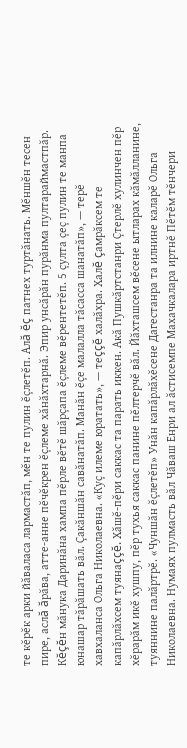те кĕрĕк арки йăваласа лармастăп, мĕн те пулин ĕçлетĕп. Алă ĕç патнех туртăнать. Мĕншĕн тесен пире, аслă ăрăва, атте-анне пĕчĕкрен ĕçлеме хăнăхтарнă. Эпир унсăрăн пурăнма пултараймастпăр. Кĕçĕн мăнука Даринăна хампа пĕрле вĕтĕ шăрçапа ĕçлеме вĕрентетĕп. 5 çулта çеç пулин те манпа юнашар тăрăшать вăл. Çакăншăн савăнатăп. Манăн ĕçе малалла тăсасса шанатăп», — терĕ хавхаланса Ольга Николаевна. «Куç илеме юратать», — теççĕ халăхра. Халĕ çамрăксем те капăрлăхсем туянаççĕ. Хăшĕ-пĕри саккас та парать иккен. Акă Пушкăртстанри Çтерлĕ хулинчен пĕр хĕрарăм икĕ хушпу, пĕр тухья саккас панине пĕлтерчĕ вăл. Йăхташсем вĕсене ытларах кăмăлланине, туяннине палăртрĕ. «Чуншăн ĕçлетĕп» Унăн капăрлăхĕсене Дагестанра та илнине каларĕ Ольга Николаевна. Нумаях пулмасть вăл Чăваш Енри ал ăстисемпе Махачкалара иртнĕ Пĕтĕм тĕнчери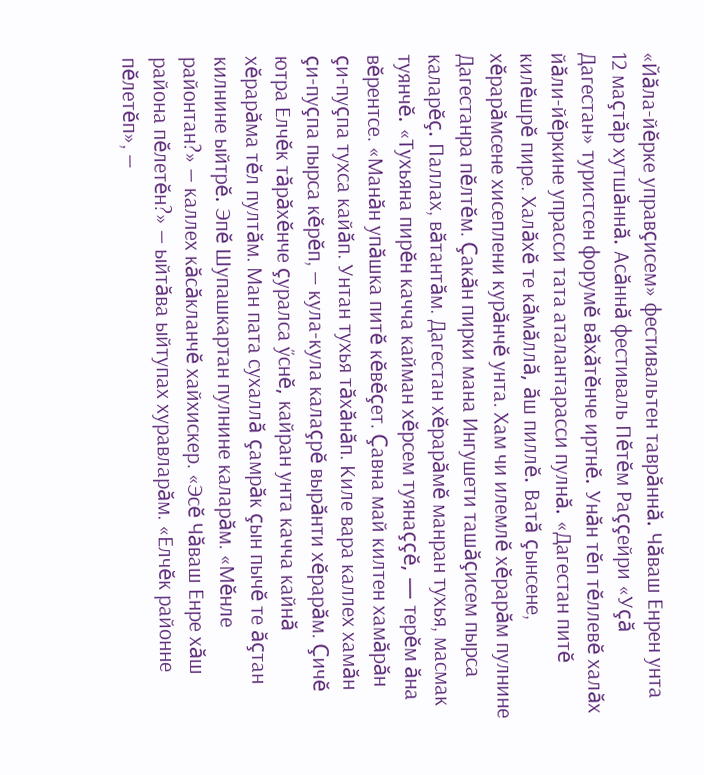«Йăла-йĕрке управçисем» фестивальтен таврăннă. Чăваш Енрен унта 12 маçтăр хутшăннă. Асăннă фестиваль Пĕтĕм Раççейри «Уçă Дагестан» туристсен форумĕ вăхăтĕнче иртнĕ. Унăн тĕп тĕллевĕ халăх йăли-йĕркине упрасси тата аталантарасси пулнă. «Дагестан питĕ килĕшрĕ пире. Халăхĕ те кăмăллă, ăш пиллĕ. Ватă çынсене, хĕрарăмсене хисеплени курăнчĕ унта. Хам чи илемлĕ хĕрарăм пулнине Дагестанра пĕлтĕм. Çакăн пирки мана Ингушети ташăçисем пырса каларĕç. Паллах, вăтантăм. Дагестан хĕрарăмĕ манран тухья, масмак туянчĕ. «Тухьяна пирĕн качча кайман хĕрсем туянаççĕ, — терĕм ăна вĕрентсе. «Манăн упăшка питĕ кĕвĕçет. Çавна май килтен хамăрăн çи-пуçпа тухса кайăп. Унтан тухья тăхăнăп. Киле вара каллех хамăн çи-пуçпа пырса кĕрĕп, — кула-кула калаçрĕ вырăнти хĕрарăм. Çичĕ ютра Елчĕк тăрăхĕнче çуралса ӳснĕ, кайран унта качча кайнă хĕрарăма тĕл пултăм. Ман пата сухаллă çамрăк çын пычĕ те ăçтан килнине ыйтрĕ. Эпĕ Шупашкартан пулнине каларăм. «Мĕнле районтан?» — каллех кăсăкланчĕ хайхискер. «Эсĕ Чăваш Енре хăш района пĕлетĕн?» — ыйтăва ыйтупах хуравларăм. «Елчĕк районне пĕлетĕп», —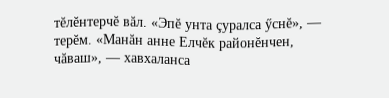тĕлĕнтерчĕ вăл. «Эпĕ унта çуралса ӳснĕ», — терĕм. «Манăн анне Елчĕк районĕнчен, чăваш», — хавхаланса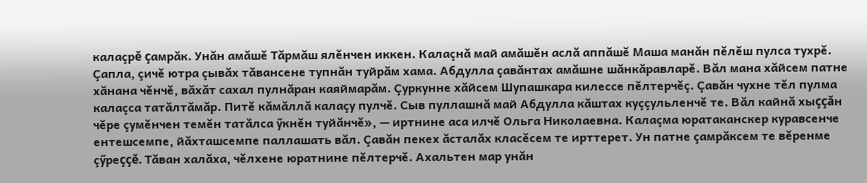калаçрĕ çамрăк. Унăн амăшĕ Тăрмăш ялĕнчен иккен. Калаçнă май амăшĕн аслă аппăшĕ Маша манăн пĕлĕш пулса тухрĕ. Çапла, çичĕ ютра çывăх тăвансене тупнăн туйрăм хама. Абдулла çавăнтах амăшне шăнкăравларĕ. Вăл мана хăйсем патне хăнана чĕнчĕ, вăхăт сахал пулнăран каяймарăм. Çуркунне хăйсем Шупашкара килессе пĕлтерчĕç. Çавăн чухне тĕл пулма калаçса татăлтăмăр. Питĕ кăмăллă калаçу пулчĕ. Сыв пуллашнă май Абдулла кăштах куççульленчĕ те. Вăл кайнă хыççăн чĕре çумĕнчен темĕн татăлса ӳкнĕн туйăнчĕ», — иртнине аса илчĕ Ольга Николаевна. Калаçма юратаканскер куравсенче ентешсемпе, йăхташсемпе паллашать вăл. Çавăн пекех ăсталăх класĕсем те ирттерет. Ун патне çамрăксем те вĕренме çӳреççĕ. Тăван халăха, чĕлхене юратнине пĕлтерчĕ. Ахальтен мар унăн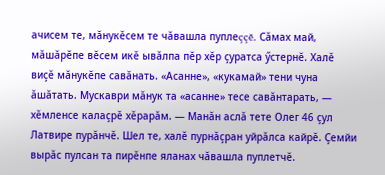ачисем те, мăнукĕсем те чăвашла пуплеççĕ. Сăмах май, мăшăрĕпе вĕсем икĕ ывăлпа пĕр хĕр çуратса ӳстернĕ. Халĕ виçĕ мăнукĕпе савăнать. «Асанне», «кукамай» тени чуна ăшăтать. Мускаври мăнук та «асанне» тесе савăнтарать, — хĕмленсе калаçрĕ хĕрарăм. — Манăн аслă тете Олег 46 çул Латвире пурăнчĕ. Шел те, халĕ пурнăçран уйрăлса кайрĕ. Çемйи вырăс пулсан та пирĕнпе яланах чăвашла пуплетчĕ.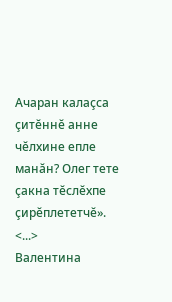Ачаран калаçса çитĕннĕ анне чĕлхине епле манăн? Олег тете çакна тĕслĕхпе çирĕплететчĕ». <...>
Валентина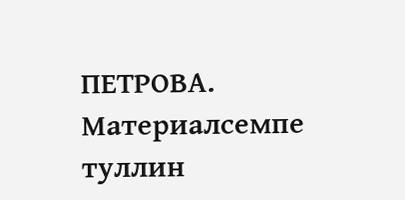ПЕТРОВА.
Материалсемпе туллин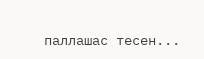паллашас тесен...